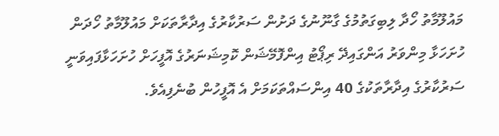މައުލޫމާތު ހޯދާ ލިބިގަތުމުގެ ގާނޫނުގެ ދަށުން ސަރުކާރުގެ އިދާރާތަކަށް މައުލޫމާތު ހޯދަން ހުށަހަޅާ މިންވަރު އަންގައިދޭ ރިޕޯޓު އިންފޮމޭޝަން ކޮމިޝަނަރުގެ އޮފީހަށް ހުށަހަޅާފައިވަނީ ސަރުކާރުގެ އިދާރާތަކުގެ 40 އިންސައްތަކަމަށް އެ އޮފީހުން ބުނެފިއެވެ.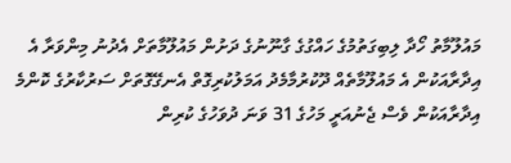މައުލޫމާތު ހޯދާ ލިބިގަތުމުގެ ހައްގުގެ ގާނޫނުގެ ދަށުން މައުލޫމާތަށް އެދުނު މިންވަރާ އެ އިދާރާއަކުން އެ މައުލޫމާތެއް ދޫކުރުމާމެދު އަމަލުކުރިގޮތް އެނގޭގޮތަށް ސަރުކާރުގެ ކޮންމެ އިދާރާއަކުން ވެސް ޖެނުއަރީ މަހުގެ 31 ވަނަ ދުވަހުގެ ކުރިން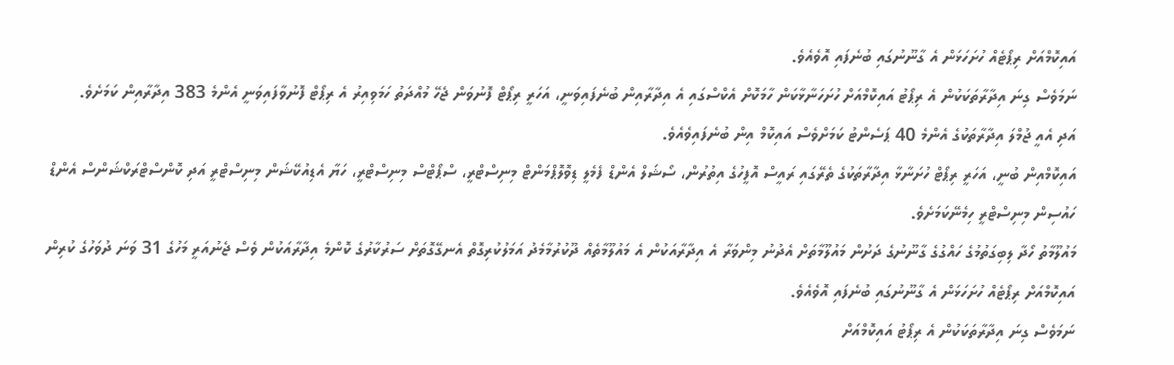އައިކޮމްއަށް ރިޕޯޓެއް ހުށަހަޅަން އެ ގާނޫނުގައި ބުނެފައި އޮވެއެވެ.
ނަމަވެސް ގިނަ އިދާރާތަކަކުން އެ ރިޕޯޓު އައިކޮމްއަށް ހުށަހަނާޅާކަން ހާމަކޮށް އެކްސްގައި އެ އިދާރާއިން ބުނެފައިވަނީ، އަހަރީ ރިޕޯޓް ފޮނުވަން ޖެހޭ މުއްދަތު ހަމަވިއިރު އެ ރިޕޯޓް ފޮނުވާފައިވަނީ އެންމެ 383 އިދާރާއިން ކަމަށެވެ.
އަދި އެއީ ޖުމްލަ އިދާރާތަކުގެ އެންމެ 40 ޕަސެންޓު ކަމަށްވެސް އައިކޮމް އިން ބުނެފައިވެއެވެ.
އައިކޮމްއިން ބުނީ، އަހަރީ ރިޕޯޓް ހުށަނާޅާ އިދާރާތަކުގެ ތެރޭގައި ރައީސް އޮފީހުގެ އިތުރުން، ސޯޝަލް އެންޑް ފެމެލީ ޑިވޮލޮޕްމަންޓް މިނިސްޓްރީ، ސްޕޯޓްސް މިނިސްޓްރީ، ހަޔާ އެޑިއުކޭޝަން މިނިސްޓްރީ އަދި ކޮންސްޓްރަކްޝަންސް އެންޑް ހައުސިން މިނިސްޓްރީ ހިމެނޭކަމަށެވެ.
މައުލޫމާތު ހޯދާ ލިބިގަތުމުގެ ހައްގުގެ ގާނޫނުގެ ދަށުން މައުލޫމާތަށް އެދުނު މިންވަރާ އެ އިދާރާއަކުން އެ މައުލޫމާތެއް ދޫކުރުމާމެދު އަމަލުކުރިގޮތް އެނގޭގޮތަށް ސަރުކާރުގެ ކޮންމެ އިދާރާއަކުން ވެސް ޖެނުއަރީ މަހުގެ 31 ވަނަ ދުވަހުގެ ކުރިން އައިކޮމްއަށް ރިޕޯޓެއް ހުށަހަޅަން އެ ގާނޫނުގައި ބުނެފައި އޮވެއެވެ.
ނަމަވެސް ގިނަ އިދާރާތަކަކުން އެ ރިޕޯޓު އައިކޮމްއަށް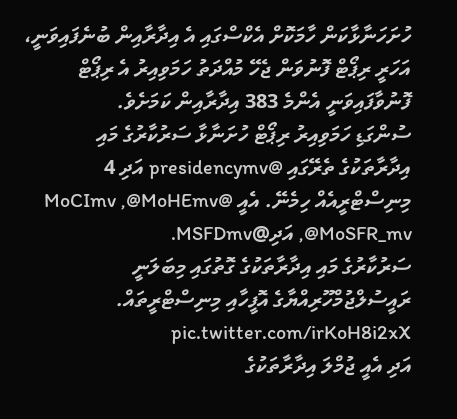ހުށަހަނާޅާކަން ހާމަކޮށް އެކްސްގައި އެ އިދާރާއިން ބުނެފައިވަނީ، އަހަރީ ރިޕޯޓް ފޮނުވަން ޖެހޭ މުއްދަތު ހަމަވިއިރު އެ ރިޕޯޓް ފޮނުވާފައިވަނީ އެންމެ 383 އިދާރާއިން ކަމަށެވެ.
ސުންގަޑި ހަމަވިއިރު ރިޕޯޓް ހުށަނާޅާ ސަރުކާރުގެ މައި އިދާރާތަކުގެ ތެރޭގައި @presidencymv އަދި 4 މިނިސްޓްރީއެއް ހިމެނޭ. އެއީ @MoCImv ,@MoHEmv ,@MoSFR_mv އަދި@MSFDmv.
ސަރުކާރުގެ މައި އިދާރާތަކުގެ ގޮތުގައި މިބަލަނީ ރައީސުލްޖުމްހޫރިއްޔާގެ އޮފީހާއި މިނިސްޓްރީތައް. pic.twitter.com/irKoH8i2xX
އަދި އެއީ ޖުމްލަ އިދާރާތަކުގެ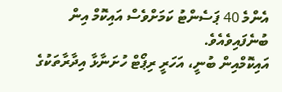އެންމެ 40 ޕަސެންޓު ކަމަށްވެސް އައިކޮމް އިން ބުނެފައިވެއެވެ.
އައިކޮމްއިން ބުނީ، އަހަރީ ރިޕޯޓް ހުށަނާޅާ އިދާރާތަކުގެ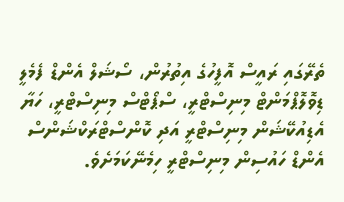ތެރޭގައި ރައީސް އޮފީހުގެ އިތުރުން، ސޯޝަލް އެންޑް ފެމެލީ ޑިވޮލޮޕްމަންޓް މިނިސްޓްރީ، ސްޕޯޓްސް މިނިސްޓްރީ، ހަޔާ އެޑިއުކޭޝަން މިނިސްޓްރީ އަދި ކޮންސްޓްރަކްޝަންސް އެންޑް ހައުސިން މިނިސްޓްރީ ހިމެނޭކަމަށެވެ.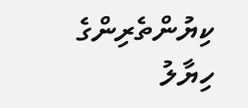ކިޔުންތެރިންގެ ހިޔާލު